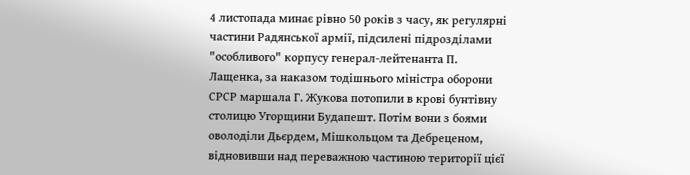4 листопада минає рівно 50 років з часу, як регулярні частини Радянської армії, підсилені підрозділами "особливого" корпусу генерал-лейтенанта П. Лащенка, за наказом тодішнього міністра оборони СРСР маршала Г. Жукова потопили в крові бунтівну столицю Угорщини Будапешт. Потім вони з боями оволоділи Дьєрдем, Мішкольцом та Дебреценом, відновивши над переважною частиною території цієї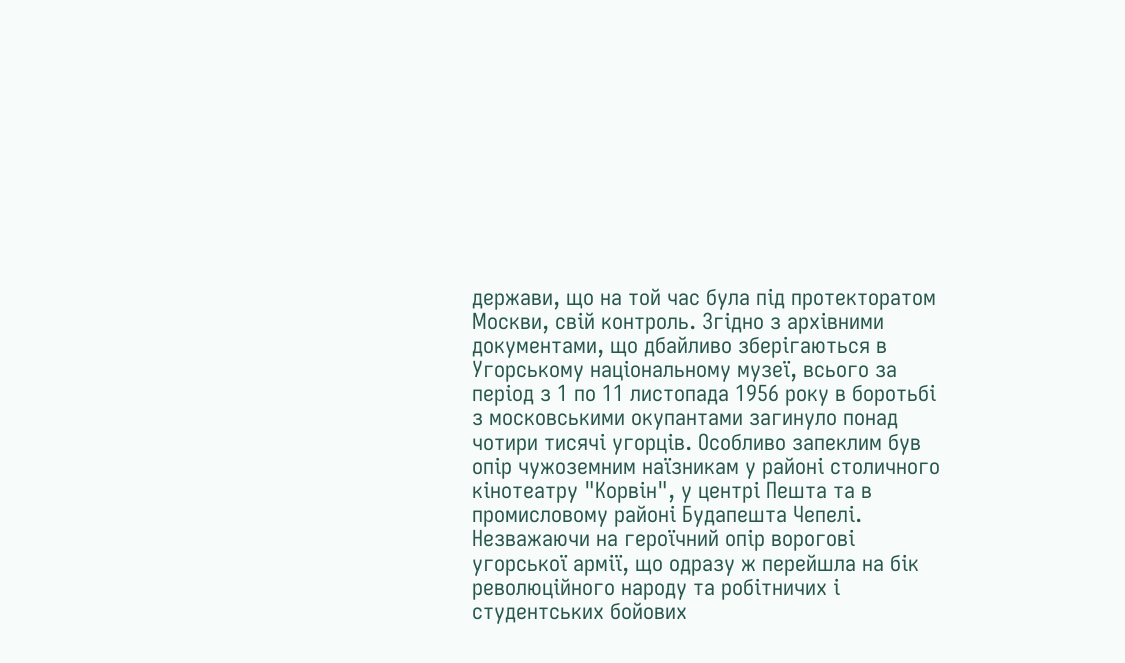держави, що на той час була під протекторатом Москви, свій контроль. Згідно з архівними документами, що дбайливо зберігаються в Угорському національному музеї, всього за період з 1 по 11 листопада 1956 року в боротьбі з московськими окупантами загинуло понад чотири тисячі угорців. Особливо запеклим був опір чужоземним наїзникам у районі столичного кінотеатру "Корвін", у центрі Пешта та в промисловому районі Будапешта Чепелі.
Незважаючи на героїчний опір ворогові угорської армії, що одразу ж перейшла на бік революційного народу та робітничих і студентських бойових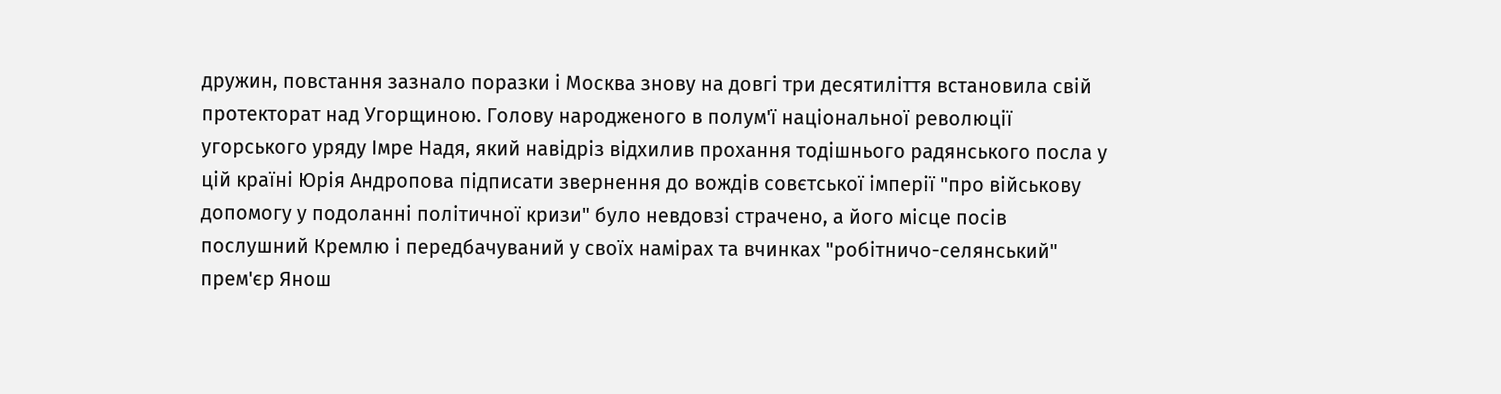дружин, повстання зазнало поразки і Москва знову на довгі три десятиліття встановила свій протекторат над Угорщиною. Голову народженого в полум'ї національної революції угорського уряду Імре Надя, який навідріз відхилив прохання тодішнього радянського посла у цій країні Юрія Андропова підписати звернення до вождів совєтської імперії "про військову допомогу у подоланні політичної кризи" було невдовзі страчено, а його місце посів послушний Кремлю і передбачуваний у своїх намірах та вчинках "робітничо-селянський" прем'єр Янош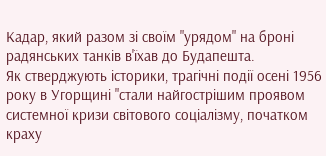Кадар, який разом зі своїм "урядом" на броні радянських танків в'їхав до Будапешта.
Як стверджують історики, трагічні події осені 1956 року в Угорщині "стали найгострішим проявом системної кризи світового соціалізму, початком краху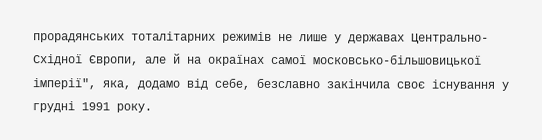прорадянських тоталітарних режимів не лише у державах Центрально-Східної Європи, але й на окраїнах самої московсько-більшовицької імперії", яка, додамо від себе, безславно закінчила своє існування у грудні 1991 року.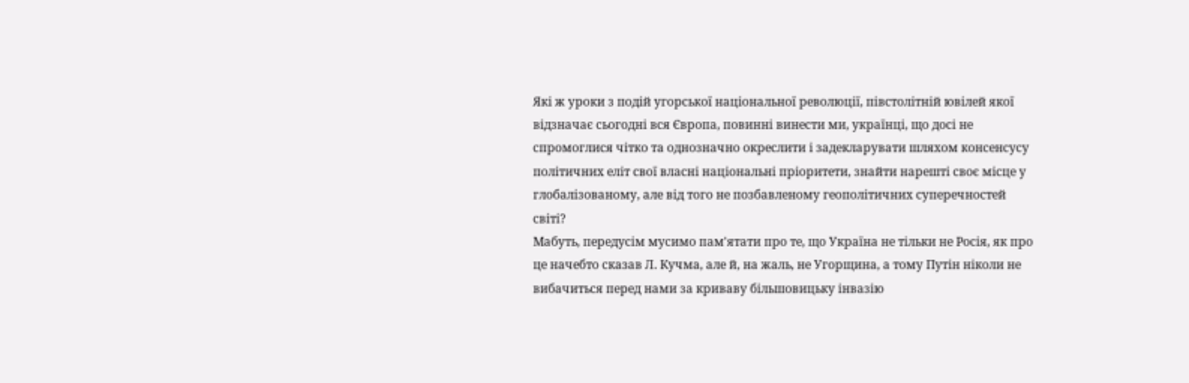Які ж уроки з подій угорської національної революції, півстолітній ювілей якої відзначає сьогодні вся Європа, повинні винести ми, українці, що досі не спромоглися чітко та однозначно окреслити і задекларувати шляхом консенсусу політичних еліт свої власні національні пріоритети, знайти нарешті своє місце у глобалізованому, але від того не позбавленому геополітичних суперечностей світі?
Мабуть, передусім мусимо пам'ятати про те, що Україна не тільки не Росія, як про це начебто сказав Л. Кучма, але й, на жаль, не Угорщина, а тому Путін ніколи не вибачиться перед нами за криваву більшовицьку інвазію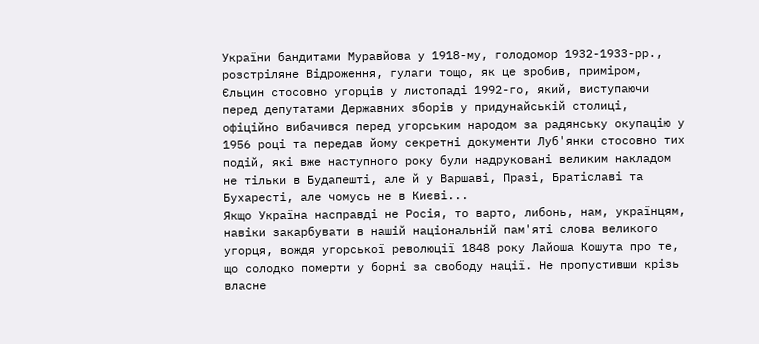України бандитами Муравйова у 1918-му, голодомор 1932-1933-рр., розстріляне Відроження, гулаги тощо, як це зробив, приміром, Єльцин стосовно угорців у листопаді 1992-го, який, виступаючи перед депутатами Державних зборів у придунайській столиці, офіційно вибачився перед угорським народом за радянську окупацію у 1956 році та передав йому секретні документи Луб'янки стосовно тих подій, які вже наступного року були надруковані великим накладом не тільки в Будапешті, але й у Варшаві, Празі, Братіславі та Бухаресті, але чомусь не в Києві...
Якщо Україна насправді не Росія, то варто, либонь, нам, українцям, навіки закарбувати в нашій національній пам'яті слова великого угорця, вождя угорської революції 1848 року Лайоша Кошута про те, що солодко померти у борні за свободу нації. Не пропустивши крізь власне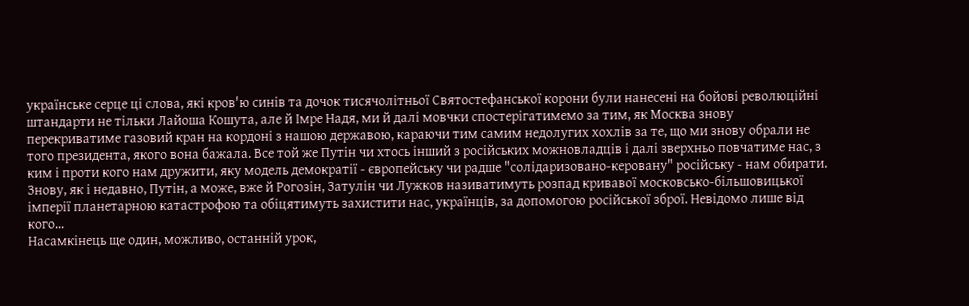українське серце ці слова, які кров'ю синів та дочок тисячолітньої Святостефанської корони були нанесені на бойові революційні штандарти не тільки Лайоша Кошута, але й Імре Надя, ми й далі мовчки спостерігатимемо за тим, як Москва знову перекриватиме газовий кран на кордоні з нашою державою, караючи тим самим недолугих хохлів за те, що ми знову обрали не того президента, якого вона бажала. Все той же Путін чи хтось інший з російських можновладців і далі зверхньо повчатиме нас, з ким і проти кого нам дружити, яку модель демократії - європейську чи радше "солідаризовано-керовану" російську - нам обирати. Знову, як і недавно, Путін, а може, вже й Рогозін, Затулін чи Лужков називатимуть розпад кривавої московсько-більшовицької імперії планетарною катастрофою та обіцятимуть захистити нас, українців, за допомогою російської зброї. Невідомо лише від кого...
Насамкінець ще один, можливо, останній урок,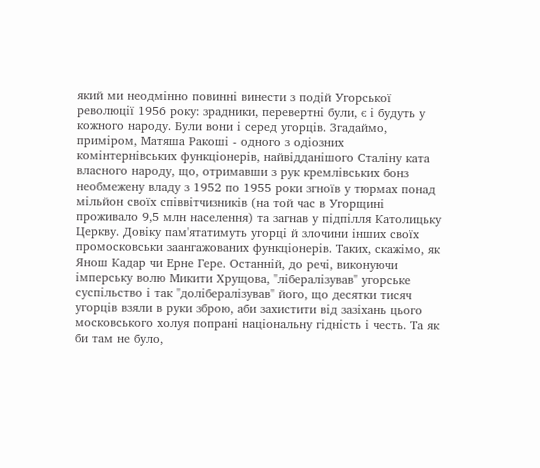який ми неодмінно повинні винести з подій Угорської революції 1956 року: зрадники, перевертні були, є і будуть у кожного народу. Були вони і серед угорців. Згадаймо, приміром, Матяша Ракоші - одного з одіозних комінтернівських функціонерів, найвідданішого Сталіну ката власного народу, що, отримавши з рук кремлівських бонз необмежену владу з 1952 по 1955 роки згноїв у тюрмах понад мільйон своїх співвітчизників (на той час в Угорщині проживало 9,5 млн населення) та загнав у підпілля Католицьку Церкву. Довіку пам'ятатимуть угорці й злочини інших своїх промосковськи заангажованих функціонерів. Таких, скажімо, як Янош Кадар чи Ерне Гере. Останній, до речі, виконуючи імперську волю Микити Хрущова, "лібералізував" угорське суспільство і так "долібералізував" його, що десятки тисяч угорців взяли в руки зброю, аби захистити від зазіхань цього московського холуя попрані національну гідність і честь. Та як би там не було,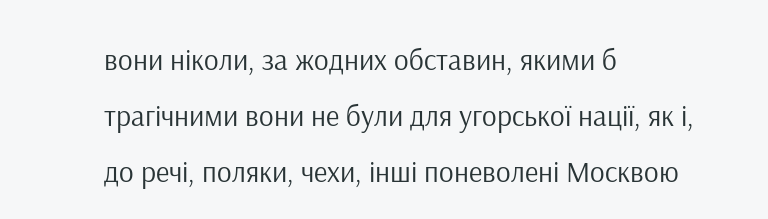вони ніколи, за жодних обставин, якими б трагічними вони не були для угорської нації, як і, до речі, поляки, чехи, інші поневолені Москвою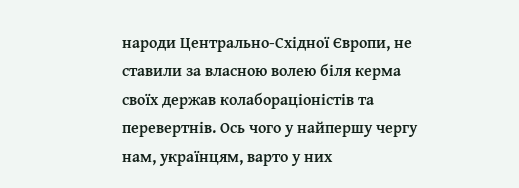народи Центрально-Східної Європи, не ставили за власною волею біля керма своїх держав колабораціоністів та перевертнів. Ось чого у найпершу чергу нам, українцям, варто у них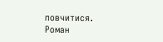повчитися.
Роман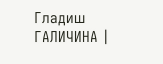Гладиш
ГАЛИЧИНА |